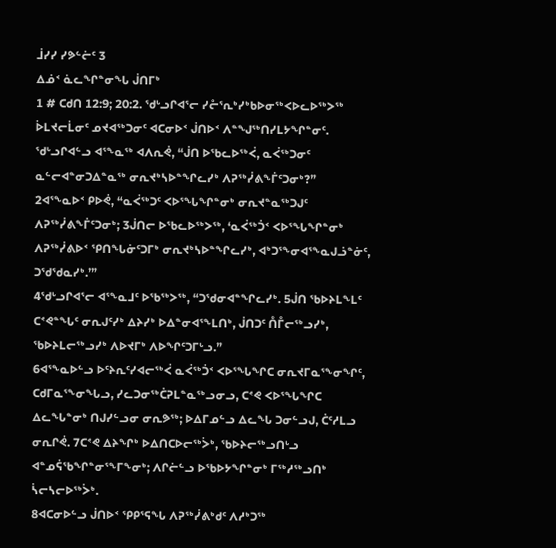ᒨᓯᓯ ᓯᕗᓪᓖᑦ 3
ᐃᓅᑉ ᓈᓚᖏᓐᓂᖓ ᒎᑎᒥᒃ
1 # ᑕᑯᑎ 12:9; 20:2. ᖁᒡᓗᒋᐊᕐᓕ ᓯᓔᕐᕆᒃᓯᒃᑲᐅᓂᖅᐸᐅᓚᐅᖅᐳᖅ ᐆᒪᔪᓕᒫᓂᑦ ᓄᔪᐊᖅᑐᓂᑦ ᐊᑕᓂᐅᑉ ᒎᑎᐅᑉ ᐱᓐᖑᖅᑎᓯᒪᔭᖏᓐᓂᑦ. ᖁᒡᓗᒋᐊᓪᓗ ᐊᕐᖕᓇᖅ ᐊᐱᕆᕚ, “ᒎᑎ ᐅᖃᓚᐅᖅᐹ, ᓇᐹᖅᑐᓂᑦ ᓇᓪᓕᐊᓐᓂᑐᐃᓐᓇᖅ ᓂᕆᔪᒃᓴᐅᓐᖏᓚᓯᒃ ᐱᕈᖅᓰᕕᖕᒦᑦᑐᓂᒃ?”
2ᐊᕐᖕᓇᐅᑉ ᑭᐅᕚ, “ᓇᐹᖅᑐᑦ ᐸᐅᕐᖓᖏᓐᓂᒃ ᓂᕆᔪᓐᓇᖅᑐᒍᑦ ᐱᕈᖅᓰᕕᖕᒦᑦᑐᓂᒃ; 3ᒎᑎᓕ ᐅᖃᓚᐅᖅᐳᖅ, ‘ᓇᐹᖅᑑᑉ ᐸᐅᕐᖓᖏᓐᓂᒃ ᐱᕈᖅᓰᕕᐅᑉ ᕿᑎᖓᓃᑦᑐᒥᒃ ᓂᕆᔪᒃᓴᐅᓐᖏᓚᓯᒃ, ᐊᒃᑐᕐᖕᓂᐊᕐᖕᓇᒍᓘᓐᓃᑦ, ᑐᖁᖁᓇᓯᒃ.’”
4ᖁᒡᓗᒋᐊᕐᓕ ᐊᕐᖕᓇᒧᑦ ᐅᖃᖅᐳᖅ, “ᑐᖁᓂᐊᓐᖏᓚᓯᒃ. 5ᒎᑎ ᖃᐅᔨᒪᖕᒪᑦ ᑕᕝᕙᓐᖓᑦ ᓂᕆᒍᑦᓯᒃ ᐃᔨᓯᒃ ᐅᐃᓐᓂᐊᕐᖕᒪᑎᒃ, ᒎᑎᑐᑦ ᑍᒤᓕᖅᓗᓯᒃ, ᖃᐅᔨᒪᓕᖅᓗᓯᒃ ᐱᐅᔪᒥᒃ ᐱᐅᖏᑦᑐᒥᒡᓗ.”
6ᐊᕐᖕᓇᐅᓪᓗ ᐅᑦᔨᕆᑦᓯᐊᓕᖅᐹ ᓇᐹᖅᑑᑉ ᐸᐅᕐᖓᖏᑕ ᓂᕆᔪᒥᓇᕐᖕᓂᖏᑦ, ᑕᑯᒥᓇᕐᖕᓂᖓᓗ, ᓯᓚᑐᓂᖅᑖᕈᒪᓐᓇᖅᓗᓂᓗ, ᑕᕝᕙ ᐸᐅᕐᖓᖏᑕ ᐃᓚᖓᓐᓂᒃ ᑎᒍᓯᓪᓗᓂ ᓂᕆᕗᖅ; ᐅᐃᒥᓄᓪᓗ ᐃᓚᖓ ᑐᓂᓪᓗᒍ, ᑖᑦᓱᒪᓗ ᓂᕆᒋᕚ. 7ᑕᕝᕙ ᐃᔨᖏᒃ ᐅᐃᑎᑕᐅᓕᖅᐴᒃ, ᖃᐅᔨᓕᖅᓗᑎᒡᓗ ᐊᓐᓄᕌᖃᖏᓐᓂᕐᖕᒥᖕᓂᒃ; ᐱᒋᓖᓪᓗ ᐅᖃᐅᔭᖏᓐᓂᒃ ᒥᖅᓱᖅᓗᑎᒃ ᓵᓕᓴᓕᐅᖅᐴᒃ.
8ᐊᑕᓂᐅᓪᓗ ᒎᑎᐅᑉ ᕿᑭᕐᕋᖓ ᐱᕈᖅᓰᕕᒃᑯᑦ ᐱᓱᒃᑐᖅ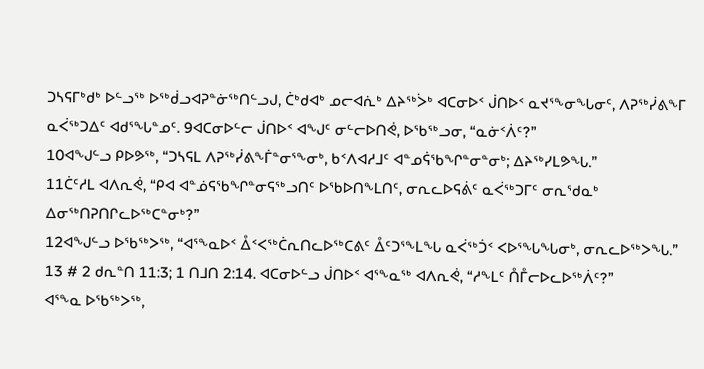ᑐᓴᕋᒥᒃᑯᒃ ᐅᓪᓗᖅ ᐅᖅᑰᓗᐊᕈᓐᓃᖅᑎᓪᓗᒍ, ᑖᒃᑯᐊᒃ ᓄᓕᐊᕇᒃ ᐃᔨᖅᐴᒃ ᐊᑕᓂᐅᑉ ᒎᑎᐅᑉ ᓇᔪᕐᖕᓂᖓᓂᑦ, ᐱᕈᖅᓰᕕᖕᒥ ᓇᐹᖅᑐᐃᑦ ᐊᑯᕐᖓᓐᓄᑦ. 9ᐊᑕᓂᐅᓪᓕ ᒎᑎᐅᑉ ᐊᖑᑦ ᓂᓪᓕᐅᑎᕚ, ᐅᖃᖅᓗᓂ, “ᓇᓃᑉᐲᑦ?”
10ᐊᖑᓪᓗ ᑭᐅᕗᖅ, “ᑐᓴᕋᒪ ᐱᕈᖅᓰᕕᖕᒦᓐᓂᕐᖕᓂᒃ, ᑲᑉᐱᐊᓱᒧᑦ ᐊᓐᓄᕌᖃᖏᓐᓂᓐᓂᒃ; ᐃᔨᖅᓯᒪᕗᖓ.”
11ᑖᑦᓱᒪ ᐊᐱᕆᕚ, “ᑭᐊ ᐊᓐᓅᕋᖃᖏᓐᓂᕋᖅᓗᑎᑦ ᐅᖃᐅᑎᖕᒪᑎᑦ, ᓂᕆᓚᐅᕋᕖᑦ ᓇᐹᖅᑐᒥᑦ ᓂᕆᖁᓇᒃ ᐃᓂᖅᑎᕈᑎᒋᓚᐅᖅᑕᓐᓂᒃ?”
12ᐊᖑᓪᓗ ᐅᖃᖅᐳᖅ, “ᐊᕐᖕᓇᐅᑉ ᐂᑉᐸᖅᑖᕆᑎᓚᐅᖅᑕᕕᑦ ᐂᑦᑐᕐᖕᒪᖓ ᓇᐹᖅᑑᑉ ᐸᐅᕐᖓᖓᓂᒃ, ᓂᕆᓚᐅᖅᐳᖓ.”
13 # 2 ᑯᕆᓐᑎ 11:3; 1 ᑎᒧᑎ 2:14. ᐊᑕᓂᐅᓪᓗ ᒎᑎᐅᑉ ᐊᕐᖕᓇᖅ ᐊᐱᕆᕚ, “ᓱᖕᒪᑦ ᑍᒤᓕᐅᓚᐅᖅᐲᑦ?”
ᐊᕐᖕᓇ ᐅᖃᖅᐳᖅ,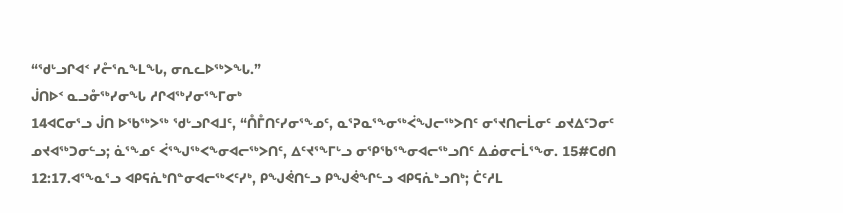“ᖁᒡᓗᒋᐊᑉ ᓯᓔᕐᕆᖕᒪᖓ, ᓂᕆᓚᐅᖅᐳᖓ.”
ᒎᑎᐅᑉ ᓇᓗᓁᖅᓯᓂᖓ ᓱᒋᐊᖅᓯᓂᕐᖕᒥᓂᒃ
14ᐊᑕᓂᕐᓗ ᒎᑎ ᐅᖃᖅᐳᖅ ᖁᒡᓗᒋᐊᒧᑦ, “ᑍᒤᑎᑦᓯᓂᕐᖕᓄᑦ, ᓇᕐᕈᓇᕐᖕᓂᖅᐹᖑᓕᖅᐳᑎᑦ ᓂᕐᔪᑎᓕᒫᓂᑦ ᓄᔪᐃᑦᑐᓂᑦ ᓄᔪᐊᖅᑐᓂᓪᓗ; ᓈᕐᖕᓄᑦ ᐹᕐᖑᖅᐸᖕᓂᐊᓕᖅᐳᑎᑦ, ᐃᑦᔪᕐᖕᒥᒡᓗ ᓂᕿᖃᕐᖕᓂᐊᓕᖅᓗᑎᑦ ᐃᓅᓂᓕᒫᕐᖕᓂ. 15#ᑕᑯᑎ 12:17.ᐊᕐᖕᓇᕐᓗ ᐊᑭᕋᕇᒃᑎᓐᓂᐊᓕᖅᐸᑦᓯᒃ, ᑭᖑᕚᑎᓪᓗ ᑭᖑᕚᖏᓪᓗ ᐊᑭᕋᕇᒃᓗᑎᒃ; ᑖᑦᓱᒪ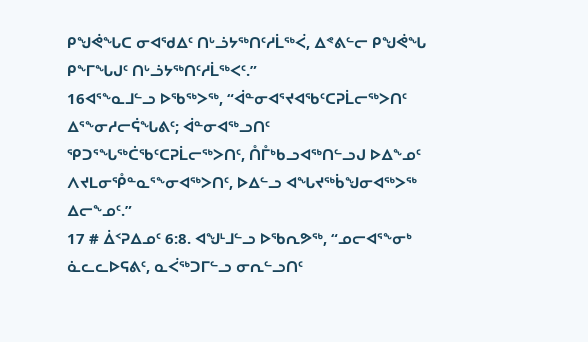ᑭᖑᕚᖓᑕ ᓂᐊᖁᐃᑦ ᑎᒡᓘᔭᖅᑎᑦᓱᒫᖅᐹ, ᐃᕝᕕᓪᓕ ᑭᖑᕚᖓ ᑭᖕᒥᖓᒍᑦ ᑎᒡᓘᔭᖅᑎᑦᓱᒫᖅᐸᑦ.”
16ᐊᕐᖕᓇᒧᓪᓗ ᐅᖃᖅᐳᖅ, “ᐋᓐᓂᐊᕐᔪᐊᖃᑦᑕᕈᒫᓕᖅᐳᑎᑦ ᐃᕐᖕᓂᓱᓕᕌᖓᕕᑦ; ᐋᓐᓂᐊᖅᓗᑎᑦ ᕿᑐᕐᖓᖅᑖᖃᑦᑕᕈᒫᓕᖅᐳᑎᑦ, ᑍᒤᒃᑲᓗᐊᖅᑎᓪᓗᒍ ᐅᐃᖕᓄᑦ ᐱᔪᒪᓂᕾᓐᓇᕐᖕᓂᐊᖅᐳᑎᑦ, ᐅᐃᓪᓗ ᐊᖓᔪᖅᑳᖑᓂᐊᖅᐳᖅ ᐃᓕᖕᓄᑦ.”
17 # ᐄᑉᕈᐃᓄᑦ 6:8. ᐊᖑᒻᒧᓪᓗ ᐅᖃᕆᕗᖅ, “ᓄᓕᐊᕐᖕᓂᒃ ᓈᓚᓚᐅᕋᕕᑦ, ᓇᐹᖅᑐᒥᓪᓗ ᓂᕆᓪᓗᑎᑦ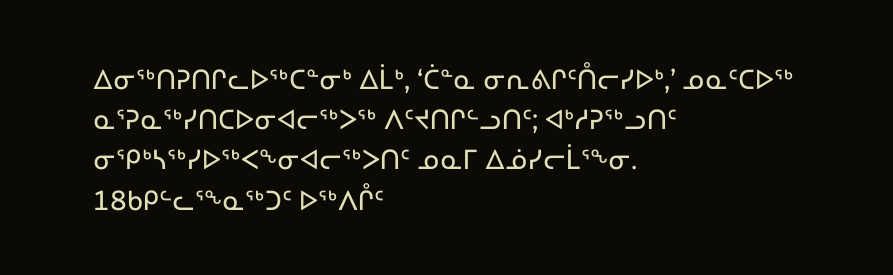ᐃᓂᖅᑎᕈᑎᒋᓚᐅᖅᑕᓐᓂᒃ ᐃᒫᒃ, ‘ᑖᓐᓇ ᓂᕆᕕᒋᑦᑍᓕᓯᐅᒃ,’ ᓄᓇᑦᑕᐅᖅ ᓇᕐᕈᓇᖅᓯᑎᑕᐅᓂᐊᓕᖅᐳᖅ ᐱᑦᔪᑎᒋᓪᓗᑎᑦ; ᐊᒃᓱᕈᖅᓗᑎᑦ ᓂᕿᒃᓴᖅᓯᐅᖅᐸᖕᓂᐊᓕᖅᐳᑎᑦ ᓄᓇᒥ ᐃᓅᓯᓕᒫᕐᖕᓂ. 18ᑲᑭᓪᓚᕐᖕᓇᖅᑐᑦ ᐅᖅᐱᒊᑦ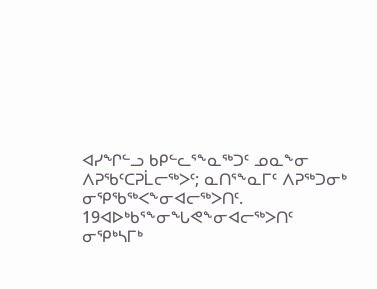ᐊᓯᖏᓪᓗ ᑲᑭᓪᓚᕐᖕᓇᖅᑐᑦ ᓄᓇᖕᓂ ᐱᕈᖃᑦᑕᕈᒫᓕᖅᐳᑦ; ᓇᑎᕐᖕᓇᒥᑦ ᐱᕈᖅᑐᓂᒃ ᓂᕿᖃᖅᐸᖕᓂᐊᓕᖅᐳᑎᑦ. 19ᐊᐅᒃᑲᕐᖕᓂᖓᕙᖕᓂᐊᓕᖅᐳᑎᑦ ᓂᕿᒃᓴᒥᒃ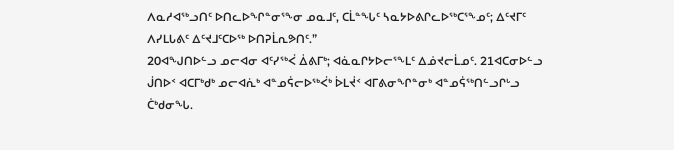ᐱᓇᓱᐊᖅᓗᑎᑦ ᐅᑎᓚᐅᖏᓐᓂᕐᖕᓂ ᓄᓇᒧᑦ, ᑕᒫᓐᖓᑦ ᓴᓇᔭᐅᕕᒋᓚᐅᖅᑕᕐᖕᓄᑦ; ᐃᑦᔪᒥᑦ ᐱᓯᒪᒐᕕᑦ ᐃᑦᔪᒧᑦᑕᐅᖅ ᐅᑎᕈᒫᕆᕗᑎᑦ.”
20ᐊᖑᑎᐅᓪᓗ ᓄᓕᐊᓂ ᐊᑦᓯᖅᐹ ᐄᕕᒥᒃ; ᐊᓈᓇᒋᔭᐅᓕᕐᖕᒪᑦ ᐃᓅᔪᓕᒫᓄᑦ. 21ᐊᑕᓂᐅᓪᓗ ᒎᑎᐅᑉ ᐊᑕᒥᒃᑯᒃ ᓄᓕᐊᕇᒃ ᐊᓐᓄᕌᓕᐅᖅᐹᒃ ᐆᒪᔫᑉ ᐊᒥᕕᓂᖏᓐᓂᒃ ᐊᓐᓄᕌᖅᑎᓪᓗᒋᒡᓗ ᑖᒃᑯᓂᖓ.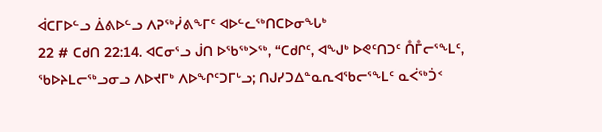ᐋᑕᒥᐅᓪᓗ ᐄᕕᐅᓪᓗ ᐱᕈᖅᓰᕕᖕᒥᑦ ᐊᐅᓪᓚᖅᑎᑕᐅᓂᖓᒃ
22 # ᑕᑯᑎ 22:14. ᐊᑕᓂᕐᓗ ᒎᑎ ᐅᖃᖅᐳᖅ, “ᑕᑯᒋᑦ, ᐊᖑᒃ ᐅᕙᑦᑎᑐᑦ ᑍᒤᓕᕐᖕᒪᑦ, ᖃᐅᔨᒪᓕᖅᓗᓂᓗ ᐱᐅᔪᒥᒃ ᐱᐅᖏᑦᑐᒥᒡᓗ; ᑎᒍᓯᑐᐃᓐᓇᕆᐊᖃᓕᕐᖕᒪᑦ ᓇᐹᖅᑑᑉ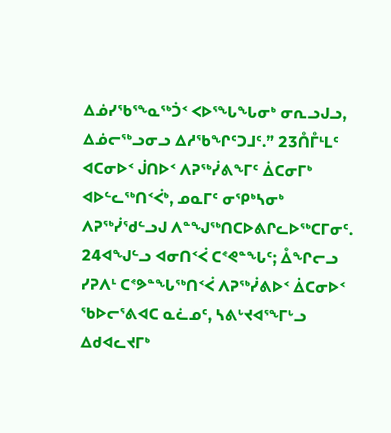ᐃᓅᓯᖃᕐᖕᓇᖅᑑᑉ ᐸᐅᕐᖓᖓᓂᒃ ᓂᕆᓗᒍᓗ, ᐃᓅᓕᖅᓗᓂᓗ ᐃᓱᖃᖏᑦᑐᒧᑦ.” 23ᑍᒤᒻᒪᑦ ᐊᑕᓂᐅᑉ ᒎᑎᐅᑉ ᐱᕈᖅᓰᕕᖕᒥᑦ ᐄᑕᓂᒥᒃ ᐊᐅᓪᓚᖅᑎᑉᐹᒃ, ᓄᓇᒥᑦ ᓂᕿᒃᓴᓂᒃ ᐱᕈᖅᓰᖁᓪᓗᒍ ᐱᓐᖑᖅᑎᑕᐅᕕᒋᓚᐅᖅᑕᒥᓂᑦ. 24ᐊᖑᓪᓗ ᐊᓂᑎᑉᐹ ᑕᕝᕙᓐᖓᑦ; ᐂᖏᓕᓗ ᓯᕈᐱᒻ ᑕᕝᕗᓐᖓᖅᑎᑉᐹ ᐱᕈᖅᓰᕕᐅᑉ ᐄᑕᓂᐅᑉ ᖃᐅᓕᕐᕕᐊᑕ ᓇᓛᓄᑦ, ᓴᕕᒡᔪᐊᕐᖕᒥᒡᓗ ᐃᑯᐊᓚᔪᒥᒃ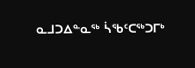ᓇᒧᑐᐃᓐᓇᖅ ᓵᖃᑦᑕᖅᑐᒥᒃ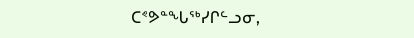ᑕᕝᕗᓐᖓᖅᓯᒋᓪᓗᓂ,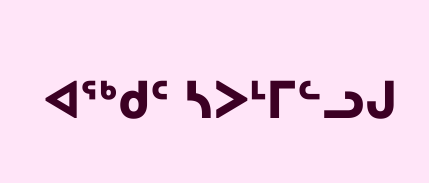ᐊᖅᑯᑦ ᓴᐳᒻᒥᓪᓗᒍ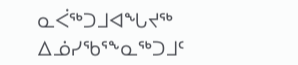ᓇᐹᖅᑐᒧᐊᖓᔪᖅ ᐃᓅᓯᖃᕐᖕᓇᖅᑐᒧᑦ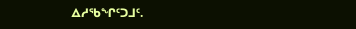ᐃᓱᖃᖏᑦᑐᒧᑦ.